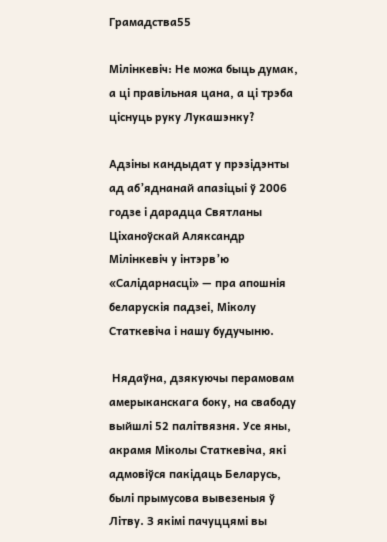Грамадства55

Мілінкевіч: Не можа быць думак, а ці правільная цана, а ці трэба ціснуць руку Лукашэнку?

Адзіны кандыдат у прэзідэнты ад аб’яднанай апазіцыі ў 2006 годзе і дарадца Святланы Ціханоўскай Аляксандр Мілінкевіч у інтэрв’ю «Салідарнасці» — пра апошнія беларускія падзеі, Міколу Статкевіча і нашу будучыню.

 Нядаўна, дзякуючы перамовам амерыканскага боку, на свабоду выйшлі 52 палітвязня. Усе яны, акрамя Міколы Статкевіча, які адмовіўся пакідаць Беларусь, былі прымусова вывезеныя ў Літву. З якімі пачуццямі вы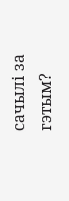сачылі за гэтым?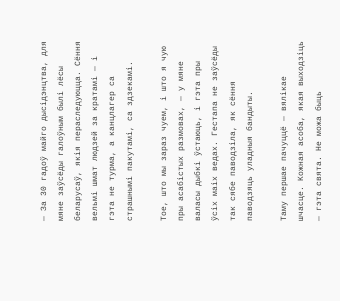— За 30 гадоў майго дысідэнцтва, для мяне заўсёды галоўным былі лёсы беларусаў, якія пераследуюцца. Сёння вельмі шмат людзей за кратамі — і гэта не турма, а канцлагер са страшнымі пакутамі, са здзекамі.

Тое, што мы зараз чуем, і што я чую пры асабістых размовах, — у мяне валасы дыбкі ўстаюць, і гэта пры ўсіх маіх ведах. Гестапа не заўсёды так сябе паводзіла, як сёння паводзяць уладныя бандыты.

Таму першае пачуццё — вялікае шчасце. Кожная асоба, якая выходзіць — гэта свята. Не можа быць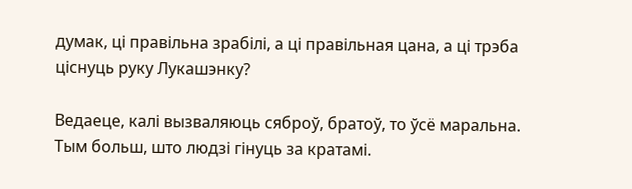думак, ці правільна зрабілі, а ці правільная цана, а ці трэба ціснуць руку Лукашэнку?

Ведаеце, калі вызваляюць сяброў, братоў, то ўсё маральна. Тым больш, што людзі гінуць за кратамі.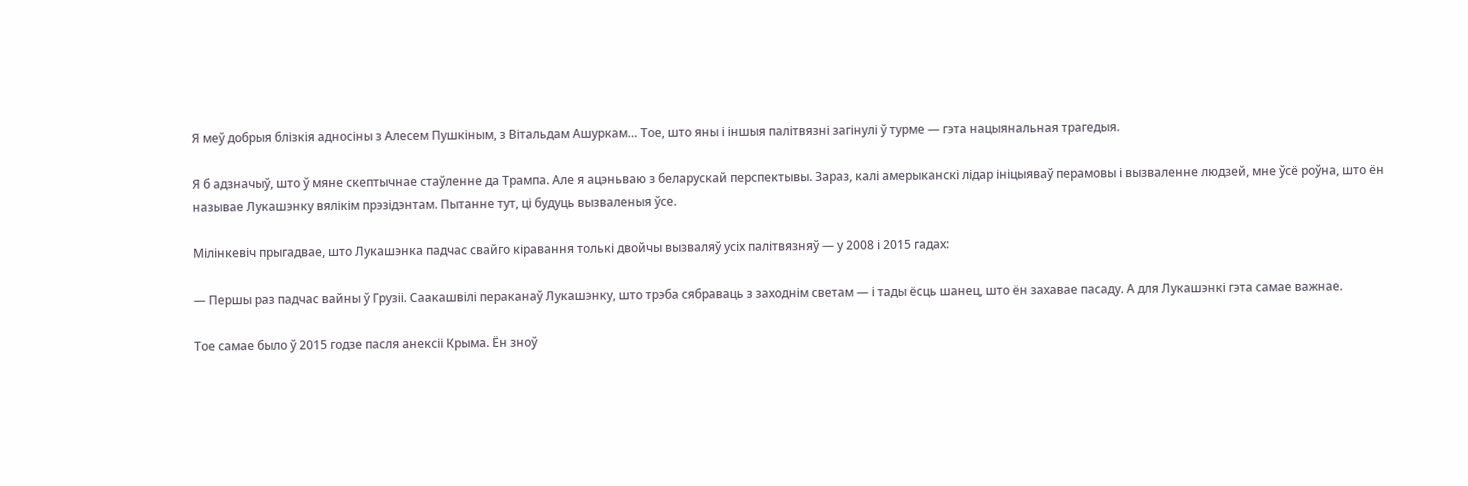Я меў добрыя блізкія адносіны з Алесем Пушкіным, з Вітальдам Ашуркам… Тое, што яны і іншыя палітвязні загінулі ў турме — гэта нацыянальная трагедыя.

Я б адзначыў, што ў мяне скептычнае стаўленне да Трампа. Але я ацэньваю з беларускай перспектывы. Зараз, калі амерыканскі лідар ініцыяваў перамовы і вызваленне людзей, мне ўсё роўна, што ён называе Лукашэнку вялікім прэзідэнтам. Пытанне тут, ці будуць вызваленыя ўсе.

Мілінкевіч прыгадвае, што Лукашэнка падчас свайго кіравання толькі двойчы вызваляў усіх палітвязняў — у 2008 і 2015 гадах:

— Першы раз падчас вайны ў Грузіі. Саакашвілі пераканаў Лукашэнку, што трэба сябраваць з заходнім светам — і тады ёсць шанец, што ён захавае пасаду. А для Лукашэнкі гэта самае важнае.

Тое самае было ў 2015 годзе пасля анексіі Крыма. Ён зноў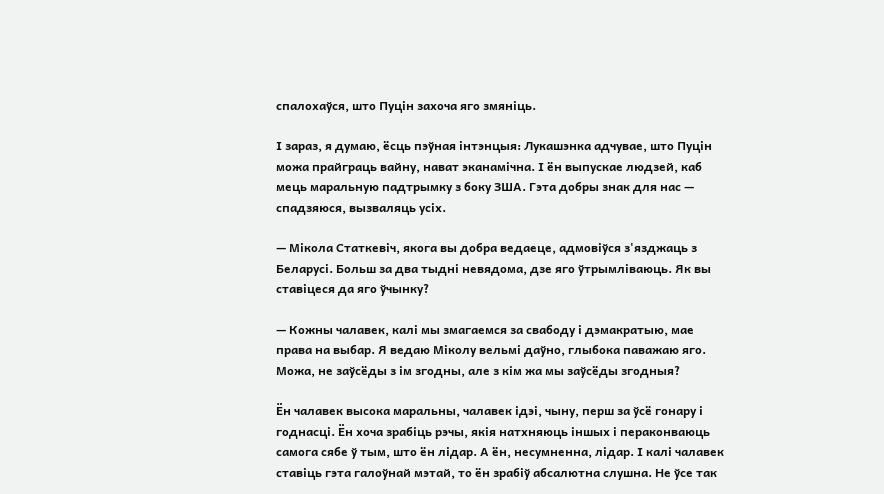спалохаўся, што Пуцін захоча яго змяніць.

І зараз, я думаю, ёсць пэўная інтэнцыя: Лукашэнка адчувае, што Пуцін можа прайграць вайну, нават эканамічна. І ён выпускае людзей, каб мець маральную падтрымку з боку ЗША. Гэта добры знак для нас — спадзяюся, вызваляць усіх.

— Мікола Статкевіч, якога вы добра ведаеце, адмовіўся з'язджаць з Беларусі. Больш за два тыдні невядома, дзе яго ўтрымліваюць. Як вы ставіцеся да яго ўчынку?

— Кожны чалавек, калі мы змагаемся за свабоду і дэмакратыю, мае права на выбар. Я ведаю Міколу вельмі даўно, глыбока паважаю яго. Можа, не заўсёды з ім згодны, але з кім жа мы заўсёды згодныя?

Ён чалавек высока маральны, чалавек ідэі, чыну, перш за ўсё гонару і годнасці. Ён хоча зрабіць рэчы, якія натхняюць іншых і пераконваюць самога сябе ў тым, што ён лідар. А ён, несумненна, лідар. І калі чалавек ставіць гэта галоўнай мэтай, то ён зрабіў абсалютна слушна. Не ўсе так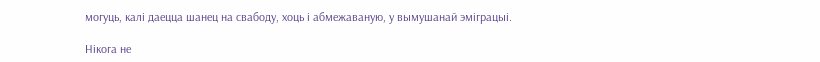могуць, калі даецца шанец на свабоду, хоць і абмежаваную, у вымушанай эміграцыі.

Нікога не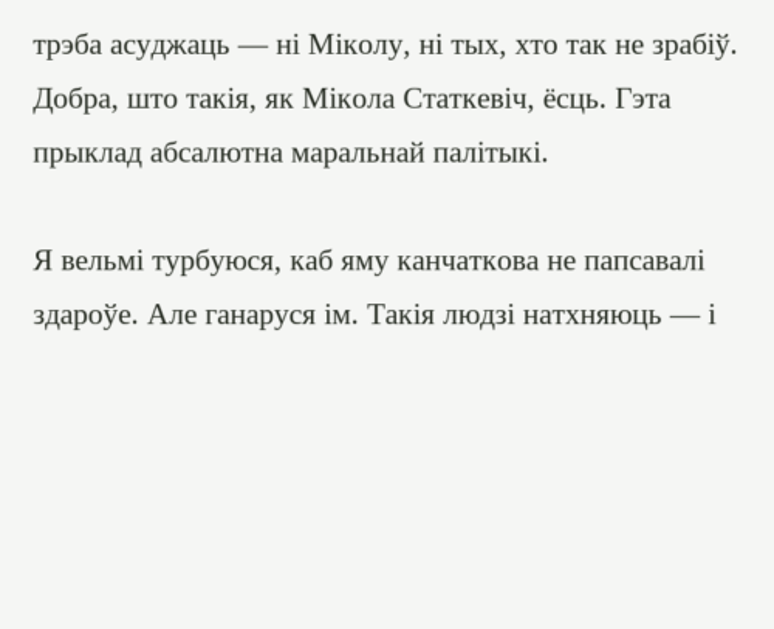трэба асуджаць — ні Міколу, ні тых, хто так не зрабіў. Добра, што такія, як Мікола Статкевіч, ёсць. Гэта прыклад абсалютна маральнай палітыкі.

Я вельмі турбуюся, каб яму канчаткова не папсавалі здароўе. Але ганаруся ім. Такія людзі натхняюць — і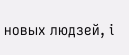новых людзей, і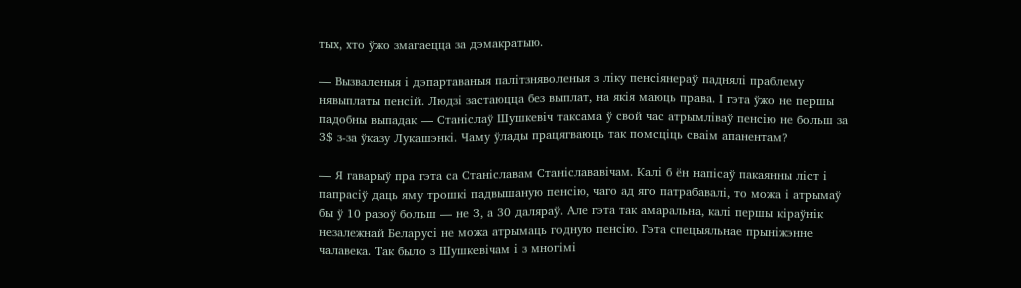тых, хто ўжо змагаецца за дэмакратыю.

— Вызваленыя і дэпартаваныя палітзняволеныя з ліку пенсіянераў паднялі праблему нявыплаты пенсій. Людзі застаюцца без выплат, на якія маюць права. І гэта ўжо не першы падобны выпадак — Станіслаў Шушкевіч таксама ў свой час атрымліваў пенсію не больш за 3$ з-за ўказу Лукашэнкі. Чаму ўлады працягваюць так помсціць сваім апанентам?

— Я гаварыў пра гэта са Станіславам Станіслававічам. Калі б ён напісаў пакаянны ліст і папрасіў даць яму трошкі падвышаную пенсію, чаго ад яго патрабавалі, то можа і атрымаў бы ў 10 разоў больш — не 3, а 30 даляраў. Але гэта так амаральна, калі першы кіраўнік незалежнай Беларусі не можа атрымаць годную пенсію. Гэта спецыяльнае прыніжэнне чалавека. Так было з Шушкевічам і з многімі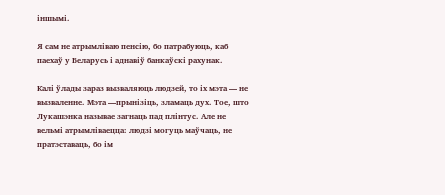іншымі.

Я сам не атрымліваю пенсію, бо патрабуюць, каб паехаў у Беларусь і аднавіў банкаўскі рахунак.

Калі ўлады зараз вызваляюць людзей, то іх мэта — не вызваленне. Мэта —прынізіць, зламаць дух. Тое, што Лукашэнка называе загнаць пад плінтус. Але не вельмі атрымліваецца: людзі могуць маўчаць, не пратэставаць, бо ім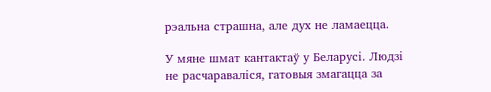рэальна страшна, але дух не ламаецца.

У мяне шмат кантактаў у Беларусі. Людзі не расчараваліся, гатовыя змагацца за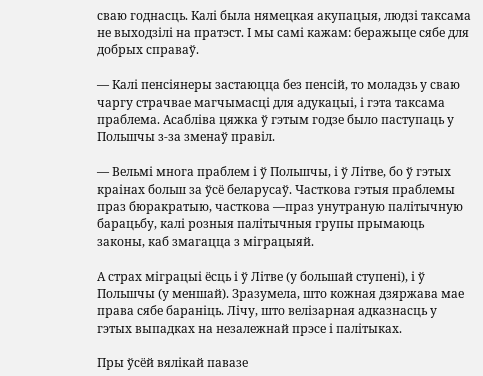сваю годнасць. Калі была нямецкая акупацыя, людзі таксама не выходзілі на пратэст. І мы самі кажам: беражыце сябе для добрых справаў.

— Калі пенсіянеры застаюцца без пенсій, то моладзь у сваю чаргу страчвае магчымасці для адукацыі, і гэта таксама праблема. Асабліва цяжка ў гэтым годзе было паступаць у Польшчы з-за зменаў правіл.

— Вельмі многа праблем і ў Польшчы, і ў Літве, бо ў гэтых краінах больш за ўсё беларусаў. Часткова гэтыя праблемы праз бюракратыю, часткова —праз унутраную палітычную барацьбу, калі розныя палітычныя групы прымаюць законы, каб змагацца з міграцыяй.

А страх міграцыі ёсць і ў Літве (у большай ступені), і ў Польшчы (у меншай). Зразумела, што кожная дзяржава мае права сябе бараніць. Лічу, што велізарная адказнасць у гэтых выпадках на незалежнай прэсе і палітыках.

Пры ўсёй вялікай павазе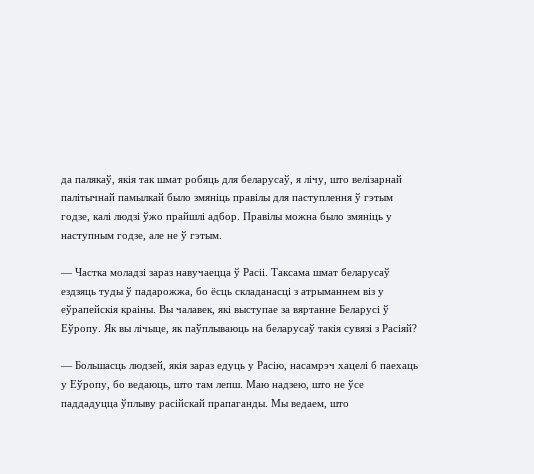да палякаў, якія так шмат робяць для беларусаў, я лічу, што велізарнай палітычнай памылкай было змяніць правілы для паступлення ў гэтым годзе, калі людзі ўжо прайшлі адбор. Правілы можна было змяніць у наступным годзе, але не ў гэтым.

— Частка моладзі зараз навучаецца ў Расіі. Таксама шмат беларусаў ездзяць туды ў падарожжа, бо ёсць складанасці з атрыманнем віз у еўрапейскія краіны. Вы чалавек, які выступае за вяртанне Беларусі ў Еўропу. Як вы лічыце, як паўплываюць на беларусаў такія сувязі з Расіяй?

— Большасць людзей, якія зараз едуць у Расію, насамрэч хацелі б паехаць у Еўропу, бо ведаюць, што там лепш. Маю надзею, што не ўсе паддадуцца ўплыву расійскай прапаганды. Мы ведаем, што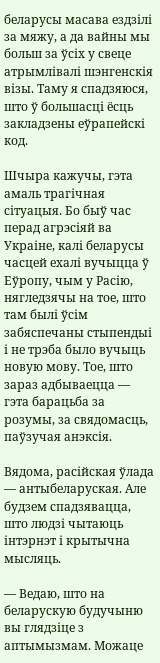беларусы масава ездзілі за мяжу, а да вайны мы больш за ўсіх у свеце атрымлівалі шэнгенскія візы. Таму я спадзяюся, што ў большасці ёсць закладзены еўрапейскі код.

Шчыра кажучы, гэта амаль трагічная сітуацыя. Бо быў час перад агрэсіяй ва Украіне, калі беларусы часцей ехалі вучыцца ў Еўропу, чым у Расію, нягледзячы на тое, што там былі ўсім забяспечаны стыпендыі і не трэба было вучыць новую мову. Тое, што зараз адбываецца — гэта барацьба за розумы, за свядомасць, паўзучая анэксія.

Вядома, расійская ўлада — антыбеларуская. Але будзем спадзявацца, што людзі чытаюць інтэрнэт і крытычна мысляць.

— Ведаю, што на беларускую будучыню вы глядзіце з аптымызмам. Можаце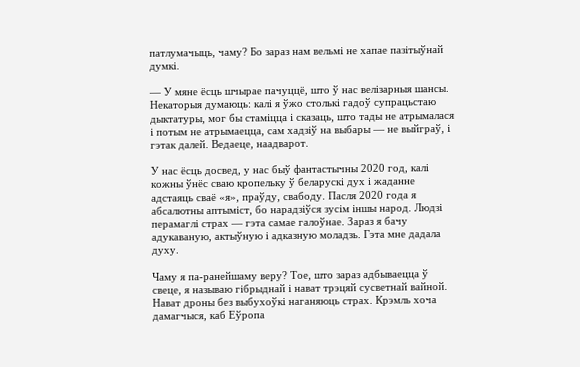патлумачыць, чаму? Бо зараз нам вельмі не хапае пазітыўнай думкі.

— У мяне ёсць шчырае пачуццё, што ў нас велізарныя шансы. Некаторыя думаюць: калі я ўжо столькі гадоў супрацьстаю дыктатуры, мог бы стаміцца і сказаць, што тады не атрымалася і потым не атрымаецца, сам хадзіў на выбары — не выйграў, і гэтак далей. Ведаеце, наадварот.

У нас ёсць досвед, у нас быў фантастычны 2020 год, калі кожны ўнёс сваю кропельку ў беларускі дух і жаданне адстаяць сваё «я», праўду, свабоду. Пасля 2020 года я абсалютны аптыміст, бо нарадзіўся зусім іншы народ. Людзі перамаглі страх — гэта самае галоўнае. Зараз я бачу адукаваную, актыўную і адказную моладзь. Гэта мне дадала духу.

Чаму я па-ранейшаму веру? Тое, што зараз адбываецца ў свеце, я называю гібрыднай і нават трэцяй сусветнай вайной. Нават дроны без выбухоўкі наганяюць страх. Крэмль хоча дамагчыся, каб Еўропа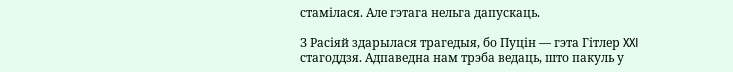стамілася. Але гэтага нельга дапускаць.

З Расіяй здарылася трагедыя, бо Пуцін — гэта Гітлер XXI стагоддзя. Адпаведна нам трэба ведаць, што пакуль у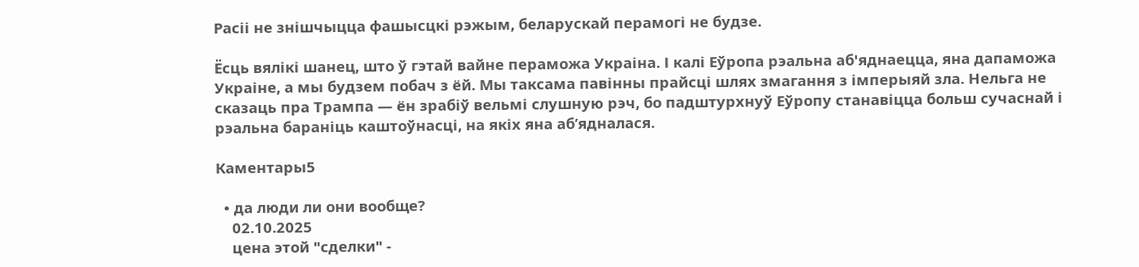Расіі не знішчыцца фашысцкі рэжым, беларускай перамогі не будзе.

Ёсць вялікі шанец, што ў гэтай вайне пераможа Украіна. І калі Еўропа рэальна аб'яднаецца, яна дапаможа Украіне, а мы будзем побач з ёй. Мы таксама павінны прайсці шлях змагання з імперыяй зла. Нельга не сказаць пра Трампа — ён зрабіў вельмі слушную рэч, бо падштурхнуў Еўропу станавіцца больш сучаснай і рэальна бараніць каштоўнасці, на якіх яна аб’ядналася.

Каментары5

  • да люди ли они вообще?
    02.10.2025
    цена этой "сделки" -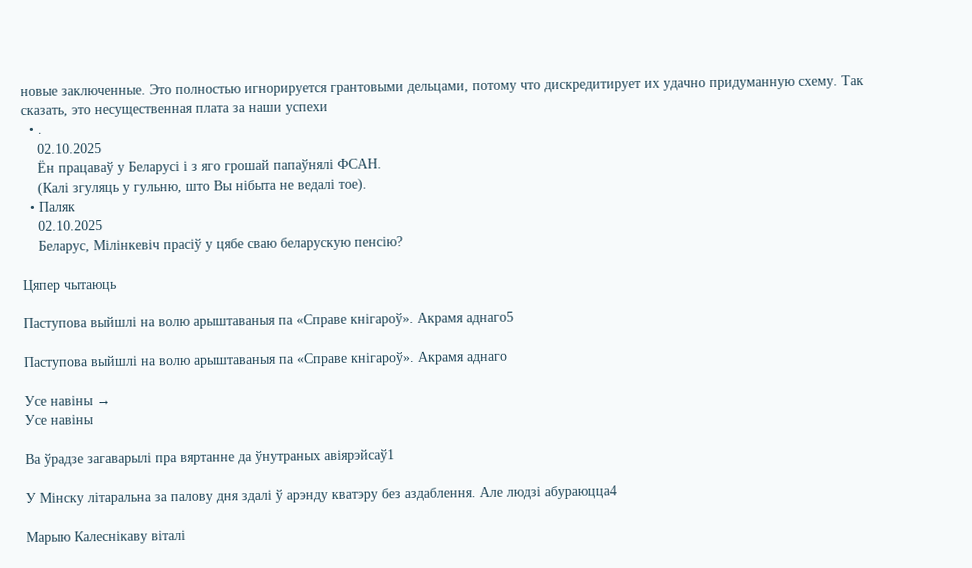новые заключенные. Это полностью игнорируется грантовыми дельцами, потому что дискредитирует их удачно придуманную схему. Так сказать, это несущественная плата за наши успехи
  • .
    02.10.2025
    Ён працаваў у Беларусі і з яго грошай папаўнялі ФСАН.
    (Калі згуляць у гульню, што Вы нібыта не ведалі тое).
  • Паляк
    02.10.2025
    Беларус, Мілінкевіч прасіў у цябе сваю беларускую пенсію?

Цяпер чытаюць

Паступова выйшлі на волю арыштаваныя па «Справе кнігароў». Акрамя аднаго5

Паступова выйшлі на волю арыштаваныя па «Справе кнігароў». Акрамя аднаго

Усе навіны →
Усе навіны

Ва ўрадзе загаварылі пра вяртанне да ўнутраных авіярэйсаў1

У Мінску літаральна за палову дня здалі ў арэнду кватэру без аздаблення. Але людзі абураюцца4

Марыю Калеснікаву віталі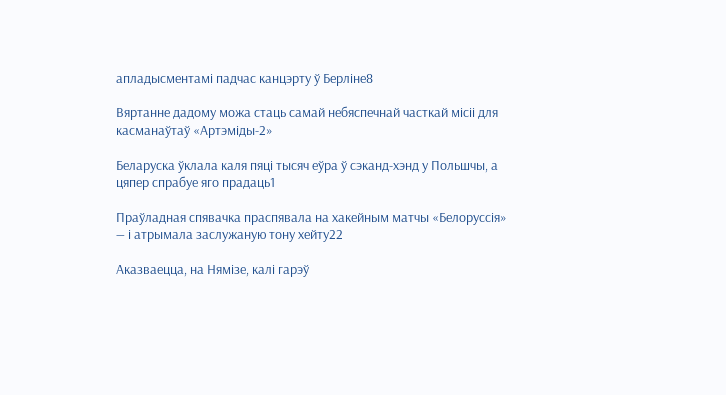апладысментамі падчас канцэрту ў Берліне8

Вяртанне дадому можа стаць самай небяспечнай часткай місіі для касманаўтаў «Артэміды-2»

Беларуска ўклала каля пяці тысяч еўра ў сэканд-хэнд у Польшчы, а цяпер спрабуе яго прадаць1

Праўладная спявачка праспявала на хакейным матчы «Белоруссія» — і атрымала заслужаную тону хейту22

Аказваецца, на Нямізе, калі гарэў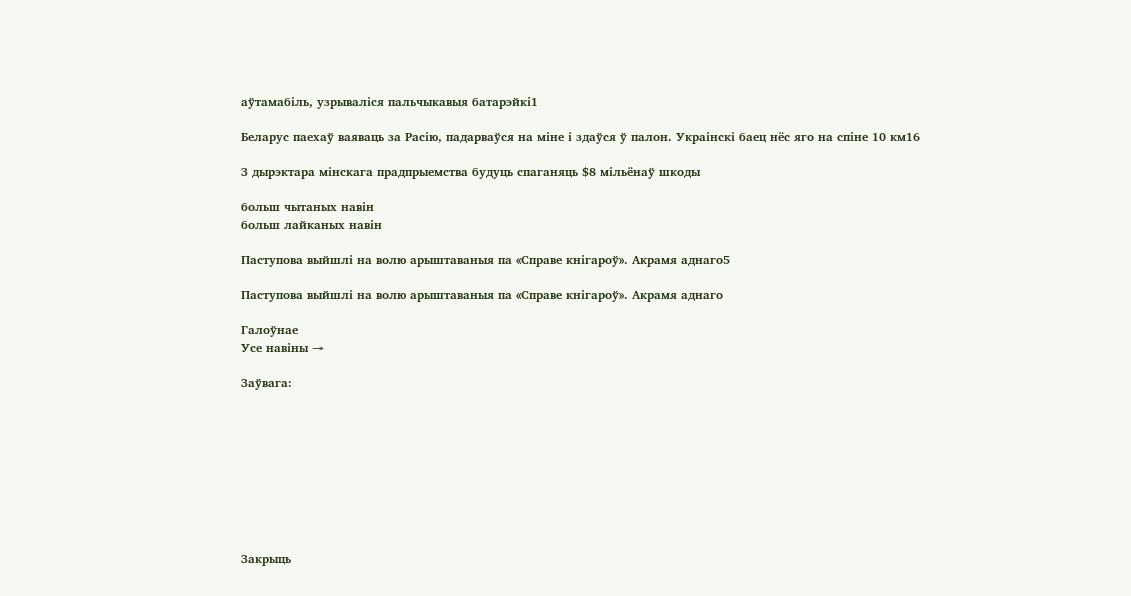аўтамабіль, узрываліся пальчыкавыя батарэйкі1

Беларус паехаў ваяваць за Расію, падарваўся на міне і здаўся ў палон. Украінскі баец нёс яго на спіне 10 км16

З дырэктара мінскага прадпрыемства будуць спаганяць $8 мільёнаў шкоды

больш чытаных навін
больш лайканых навін

Паступова выйшлі на волю арыштаваныя па «Справе кнігароў». Акрамя аднаго5

Паступова выйшлі на волю арыштаваныя па «Справе кнігароў». Акрамя аднаго

Галоўнае
Усе навіны →

Заўвага:









Закрыць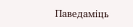Паведаміць